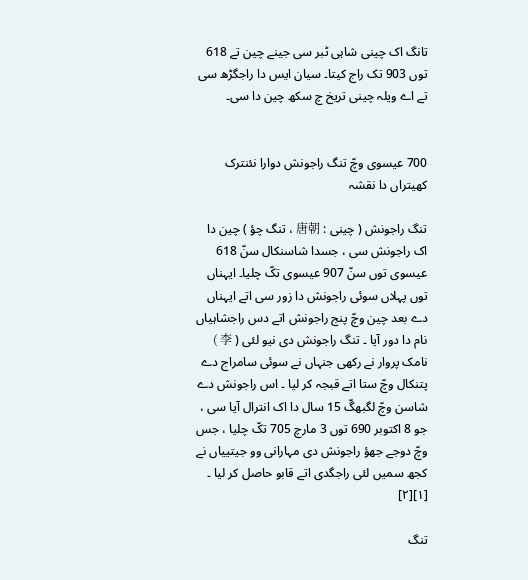تانگ اک چینی شاہی ٹبر سی جینے چین تے 618 توں 903 تک راج کیتا۔ سیان ایس دا راجگڑھ سی تے اے ویلہ چینی تریخ چ سکھ چین دا سی۔


700 عیسوی وچّ تنگ راجونش دوارا نئنترک کھیتراں دا نقشہ

تنگ راجونش ( چینی : 唐朝 ، تنگ چؤ ) چین دا اک راجونش سی ، جسدا شاسنکال سنّ 618 عیسوی توں سنّ 907 عیسوی تکّ چلیا۔ ایہناں توں پہلاں سوئی راجونش دا زور سی اتے ایہناں دے بعد چین وچّ پنج راجونش اتے دس راجشاہیاں نام دا دور آیا ۔ تنگ راجونش دی نیو لئی ( 李 ) نامک پروار نے رکھی جنہاں نے سوئی سامراج دے پتنکال وچّ ستا اتے قبجہ کر لیا ۔ اس راجونش دے شاسن وچّ لگبھگّ 15 سال دا اک انترال آیا سی ، جو 8 اکتوبر 690 توں 3 مارچ 705 تکّ چلیا ، جس وچّ دوجے جھؤ راجونش دی مہارانی وو جیتییاں نے کجھ سمیں لئی راجگدی اتے قابو حاصل کر لیا ۔ [۱][۲]

تنگ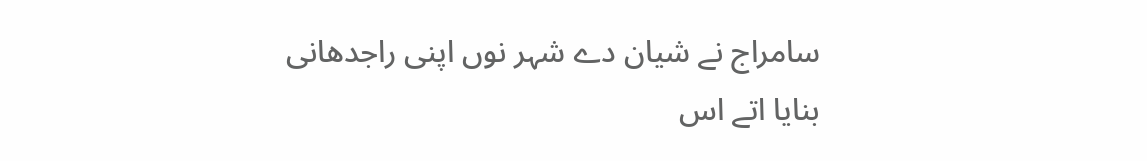سامراج نے شیان دے شہر نوں اپنی راجدھانی بنایا اتے اس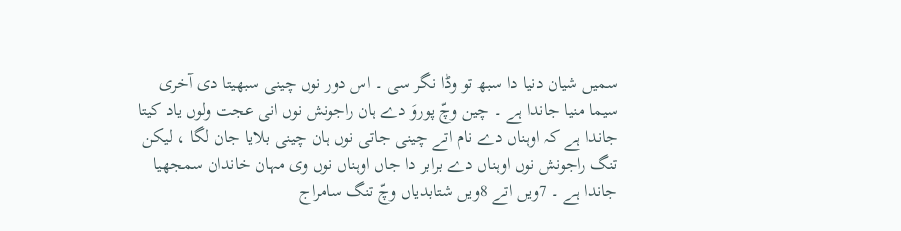سمیں شیان دنیا دا سبھ تو وڈا نگر سی ۔ اس دور نوں چینی سبھیتا دی آخری سیما منیا جاندا ہے ۔ چین وچّ پوروَ دے ہان راجونش نوں انی عجت ولوں یاد کیتا جاندا ہے کہ اوہناں دے نام اتے چینی جاتی نوں ہان چینی بلایا جان لگا ، لیکن تنگ راجونش نوں اوہناں دے برابر دا جاں اوہناں نوں وی مہان خاندان سمجھیا جاندا ہے ۔ 7ویں اتے 8ویں شتابدیاں وچّ تنگ سامراج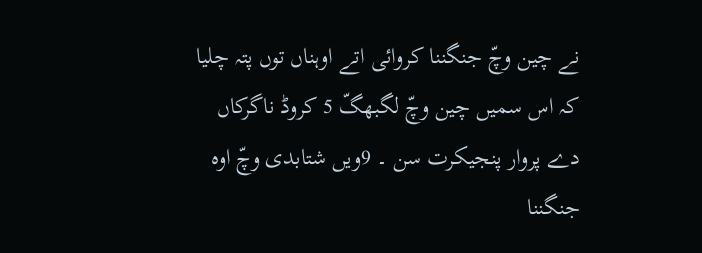نے چین وچّ جنگننا کروائی اتے اوہناں توں پتہ چلیا کہ اس سمیں چین وچّ لگبھگّ 5 کروڈ ناگرکاں دے پروار پنجیکرت سن ۔ 9ویں شتابدی وچّ اوہ جنگننا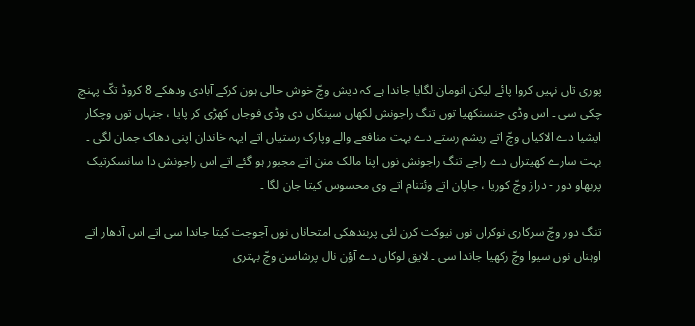پوری تاں نہیں کروا پائے لیکن انومان لگایا جاندا ہے کہ دیش وچّ خوش حالی ہون کرکے آبادی ودھکے 8 کروڈ تکّ پہنچ چکی سی ۔ اس وڈی جنسنکھیا توں تنگ راجونش لکھاں سینکاں دی وڈی فوجاں کھڑی کر پایا ، جنہاں توں وچکار ایشیا دے الاکیاں وچّ اتے ریشم رستے دے بہت منافعے والے وپارک رستیاں اتے ایہہ خاندان اپنی دھاک جمان لگی ۔ بہت سارے کھیتراں دے راجے تنگ راجونش نوں اپنا مالک منن اتے مجبور ہو گئے اتے اس راجونش دا سانسکرتیک پربھاو دور - دراز وچّ کوریا ، جاپان اتے وئتنام اتے وی محسوس کیتا جان لگا ۔

تنگ دور وچّ سرکاری نوکراں نوں نیوکت کرن لئی پربندھکی امتحاناں نوں آجوجت کیتا جاندا سی اتے اس آدھار اتے اوہناں نوں سیوا وچّ رکھیا جاندا سی ۔ لایق لوکاں دے آؤن نال پرشاسن وچّ بہتری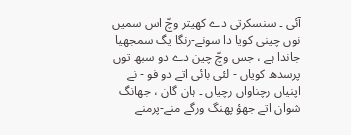آئی ۔ سنسکرتی دے کھیتر وچّ اس سمیں نوں چینی کویا دا سونے-رنگا یگ سمجھیا جاندا ہے ، جس وچّ چین دے دو سبھ توں پرسدھ کویاں - لئی بائی اتے دو فو - نے اپنیاں رچناواں رچیاں ۔ ہان گان ، جھانگ شوان اتے جھؤ پھنگ ورگے منے-پرمنے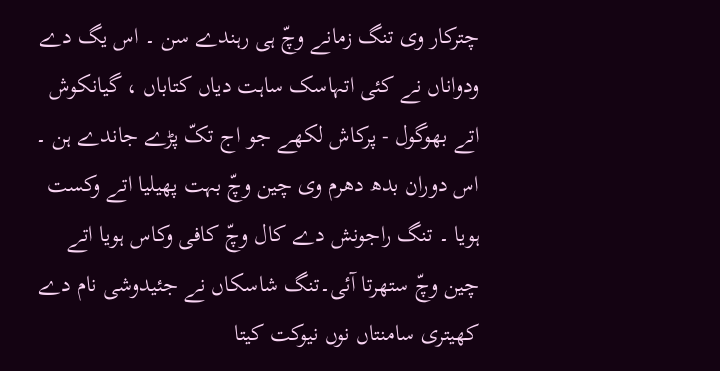چترکار وی تنگ زمانے وچّ ہی رہندے سن ۔ اس یگ دے ودواناں نے کئی اتہاسک ساہت دیاں کتاباں ، گیانکوش اتے بھوگول - پرکاش لکھے جو اج تکّ پڑے جاندے ہن ۔ اس دوران بدھ دھرم وی چین وچّ بہت پھیلیا اتے وکست ہویا ۔ تنگ راجونش دے کال وچّ کافی وکاس ہویا اتے چین وچّ ستھرتا آئی۔تنگ شاسکاں نے جئیدوشی نام دے کھیتری سامنتاں نوں نیوکت کیتا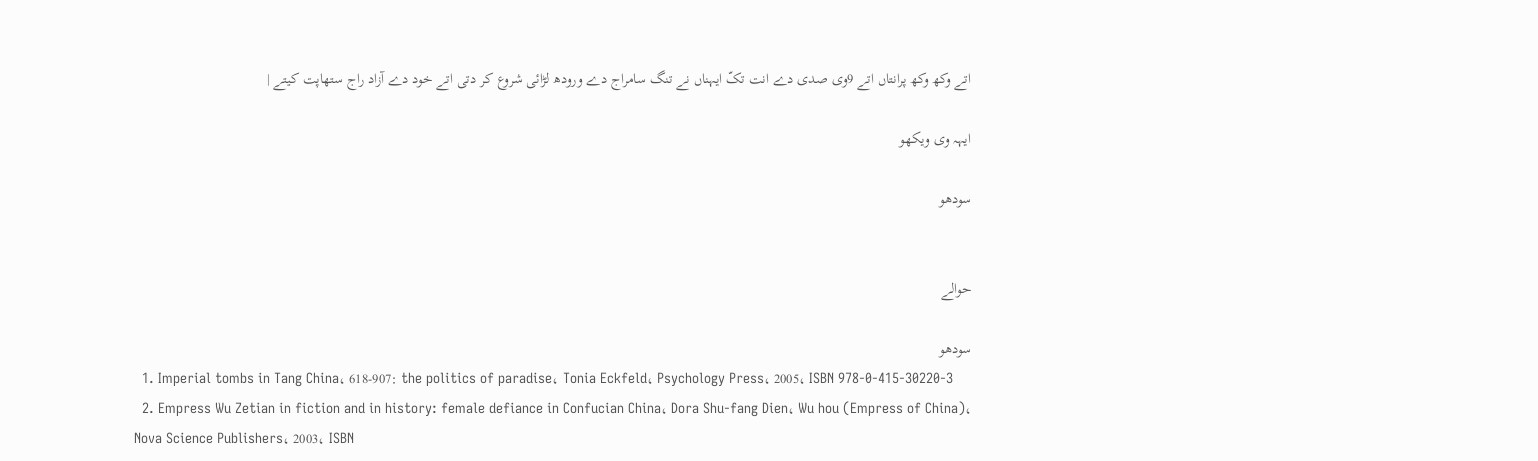اتے وکھ وکھ پرانتاں اتے 9وی صدی دے انت تکّ ایہناں نے تنگ سامراج دے ورودھ لڑائی شروع کر دتی اتے خود دے آزاد راج ستھاپت کیتے |

ایہہ وی ویکھو

سودھو


حوالے

سودھو
  1. Imperial tombs in Tang China، 618-907: the politics of paradise، Tonia Eckfeld، Psychology Press، 2005، ISBN 978-0-415-30220-3
  2. Empress Wu Zetian in fiction and in history: female defiance in Confucian China، Dora Shu-fang Dien، Wu hou (Empress of China)، Nova Science Publishers، 2003، ISBN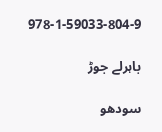978-1-59033-804-9

باہرلے جوڑ

سودھو